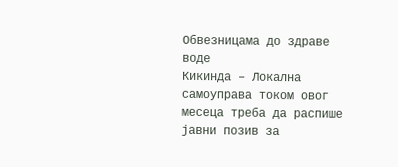Обвезницама до здраве воде
Кикинда – Локална самоуправа током овог месеца треба да распише јавни позив за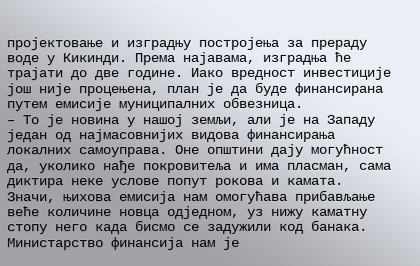пројектовање и изградњу постројења за прераду воде у Кикинди. Према најавама, изградња ће трајати до две године. Иако вредност инвестиције још није процењена, план је да буде финансирана путем емисије муниципалних обвезница.
– То је новина у нашој земљи, али је на Западу један од најмасовнијих видова финансирања локалних самоуправа. Оне општини дају могућност да, уколико нађе покровитеља и има пласман, сама диктира неке услове попут рокова и камата. Значи, њихова емисија нам омогућава прибављање веће количине новца одједном, уз нижу каматну стопу него када бисмо се задужили код банака. Министарство финансија нам је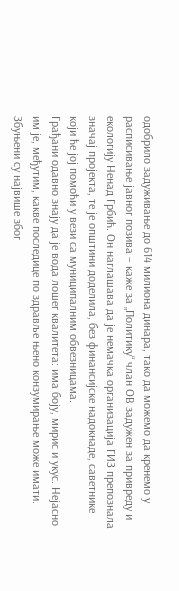одобрило задуживање до 614 милиона динара, тако да можемо да кренемо у расписивање јавног позива – каже за „Политику“ члан ОВ задужен за привреду и екологију Ненад Грбић. Он наглашава да је немачка организација ГИЗ препознала значај пројекта, те је општини доделила, без финансијске надокнаде, саветнике који ће јој помоћи у вези са муниципалним обвезницама.
Грађани одавно знају да је вода лошег квалитета: има боју, мирис и укус. Нејасно им је, међутим, какве последице по здравље њено конзумирање може имати. Збуњени су највише због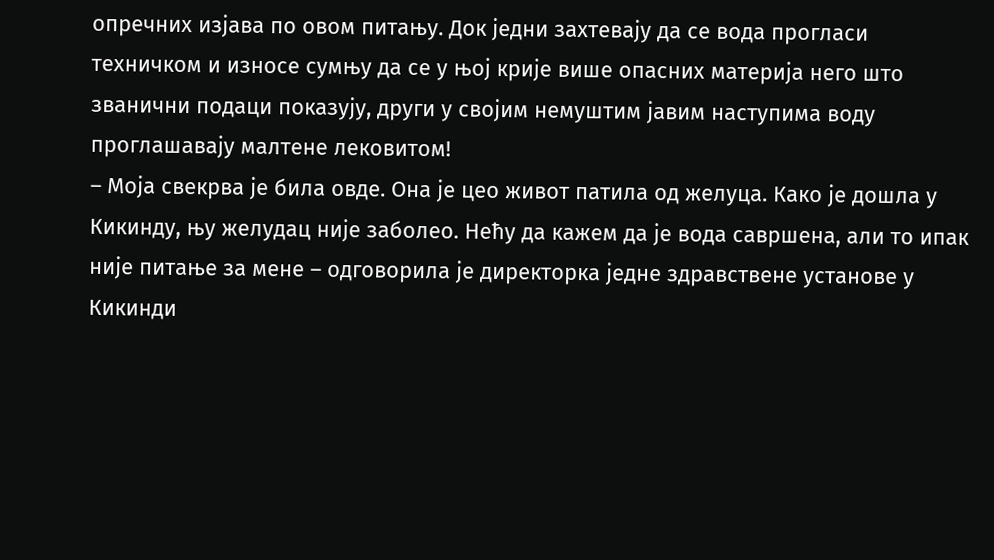опречних изјава по овом питању. Док једни захтевају да се вода прогласи техничком и износе сумњу да се у њој крије више опасних материја него што званични подаци показују, други у својим немуштим јавим наступима воду проглашавају малтене лековитом!
– Моја свекрва је била овде. Она је цео живот патила од желуца. Како је дошла у Кикинду, њу желудац није заболео. Нећу да кажем да је вода савршена, али то ипак није питање за мене – одговорила је директорка једне здравствене установе у Кикинди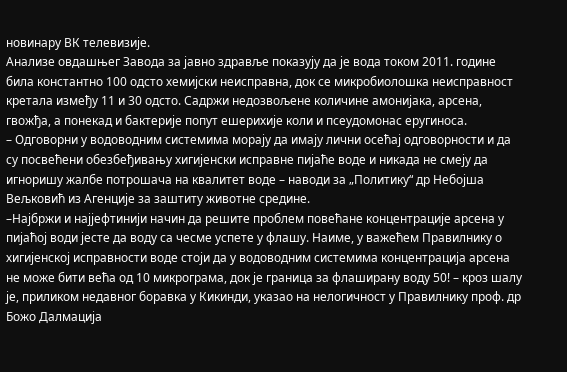новинару ВК телевизије.
Анализе овдашњег Завода за јавно здравље показују да је вода током 2011. године била константно 100 одсто хемијски неисправна, док се микробиолошка неисправност кретала између 11 и 30 одсто. Садржи недозвољене количине амонијака, арсена, гвожђа, а понекад и бактерије попут ешерихије коли и псеудомонас еругиноса.
– Одговорни у водоводним системима морају да имају лични осећај одговорности и да су посвећени обезбеђивању хигијенски исправне пијаће воде и никада не смеју да игноришу жалбе потрошача на квалитет воде – наводи за „Политику“ др Небојша Вељковић из Агенције за заштиту животне средине.
–Најбржи и најјефтинији начин да решите проблем повећане концентрације арсена у пијаћој води јесте да воду са чесме успете у флашу. Наиме, у важећем Правилнику о хигијенској исправности воде стоји да у водоводним системима концентрација арсена не може бити већа од 10 микрограма, док је граница за флаширану воду 50! – кроз шалу је, приликом недавног боравка у Кикинди, указао на нелогичност у Правилнику проф. др Божо Далмација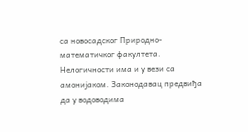са новосадског Природно-математичког факултета.
Нелогичности има и у вези са амонијаком. Законодавац предвиђа да у водоводима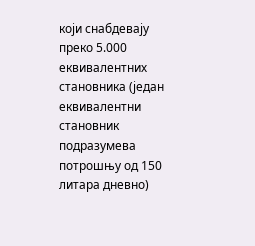који снабдевају преко 5.000 еквивалентних становника (један еквивалентни становник подразумева потрошњу од 150 литара дневно)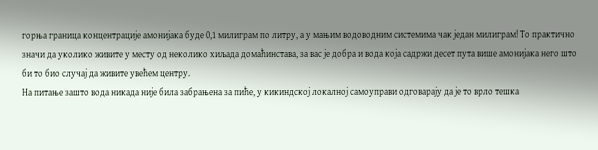горња граница концентрације амонијака буде 0,1 милиграм по литру, а у мањим водоводним системима чак један милиграм! То практично значи да уколико живите у месту од неколико хиљада домаћинстава, за вас је добра и вода која садржи десет пута више амонијака него што би то био случај да живите увећем центру.
На питање зашто вода никада није била забрањена за пиће, у кикиндској локалној самоуправи одговарају да је то врло тешка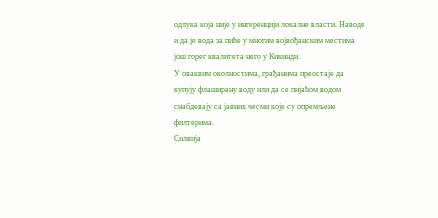одлука која није у ингеренцији локалне власти. Наводе и да је вода за пиће у многим војвођанским местима још горег квалитета него у Кикинди.
У оваквим околностима, грађанима преостаје да купују флаширану воду или да се пијаћом водом снабдевају са јавних чесми које су опремљене филтерима.
Силвија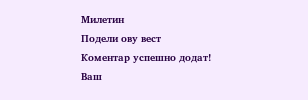Милетин
Подели ову вест
Комeнтар успeшно додат!
Ваш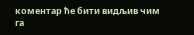комeнтар ћe бити видљив чим га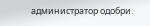администратор одобри.